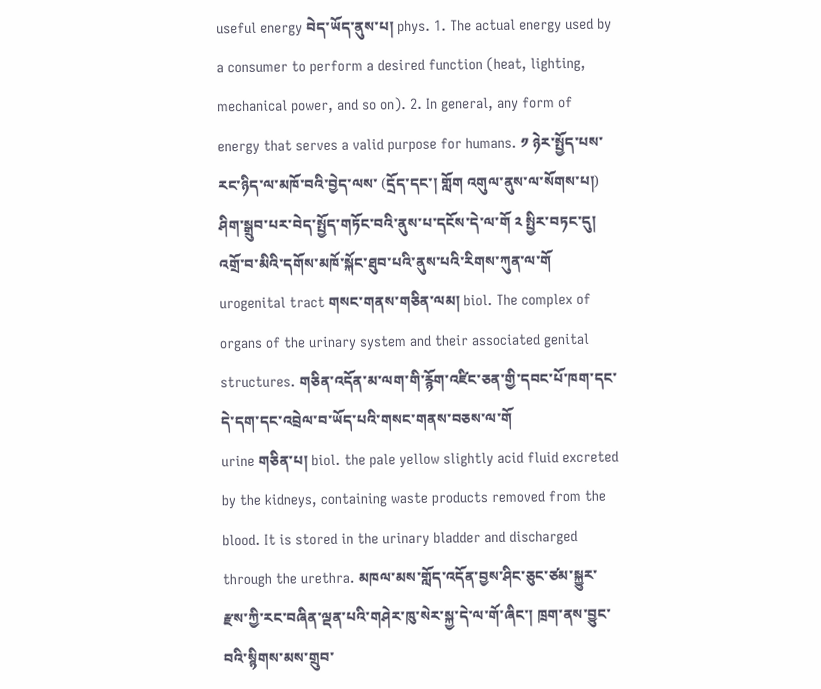useful energy བེད་ཡོད་ནུས་པ། phys. 1. The actual energy used by a consumer to perform a desired function (heat, lighting, mechanical power, and so on). 2. In general, any form of energy that serves a valid purpose for humans. ༡ ཉེར་སྤྱོད་པས་རང་ཉིད་ལ་མཁོ་བའི་བྱེད་ལས་ (དྲོད་དང་། གློག འགུལ་ནུས་ལ་སོགས་པ།) ཤིག་སྒྲུབ་པར་བེད་སྤྱོད་གཏོང་བའི་ནུས་པ་དངོས་དེ་ལ་གོ ༢ སྤྱིར་བཏང་དུ། འགྲོ་བ་མིའི་དགོས་མཁོ་སྐོང་ཐུབ་པའི་ནུས་པའི་རིགས་ཀུན་ལ་གོ
urogenital tract གསང་གནས་གཅིན་ལམ། biol. The complex of organs of the urinary system and their associated genital structures. གཅིན་འདོན་མ་ལག་གི་རྙོག་འཛིང་ཅན་གྱི་དབང་པོ་ཁག་དང་དེ་དག་དང་འབྲེལ་བ་ཡོད་པའི་གསང་གནས་བཅས་ལ་གོ
urine གཅིན་པ། biol. the pale yellow slightly acid fluid excreted by the kidneys, containing waste products removed from the blood. It is stored in the urinary bladder and discharged through the urethra. མཁལ་མས་གློད་འདོན་བྱས་ཤིང་ཅུང་ཙམ་སྐྱུར་རྫས་ཀྱི་རང་བཞིན་ལྡན་པའི་གཤེར་ཁུ་སེར་སྐྱ་དེ་ལ་གོ་ཞིང་། ཁྲག་ནས་བྱུང་བའི་སྙིགས་མས་གྲུབ་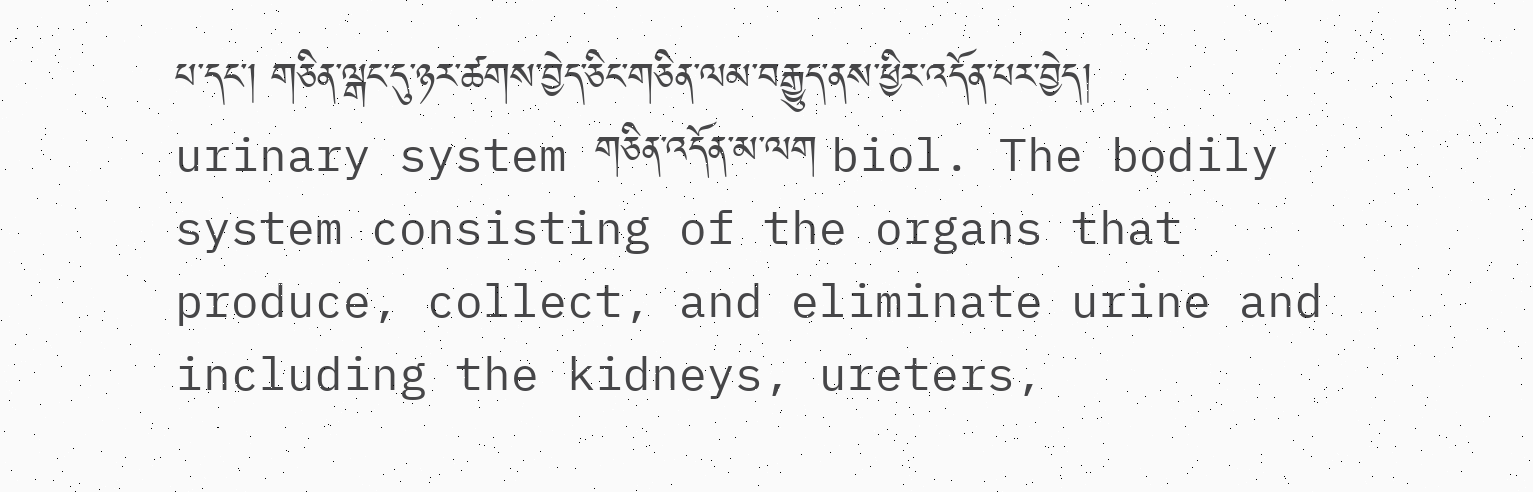པ་དང་། གཅིན་ལྒང་དུ་ཉར་ཚགས་བྱེད་ཅིང་གཅིན་ལམ་བརྒྱུད་ནས་ཕྱིར་འདོན་པར་བྱེད།
urinary system གཅིན་འདོན་མ་ལག biol. The bodily system consisting of the organs that produce, collect, and eliminate urine and including the kidneys, ureters,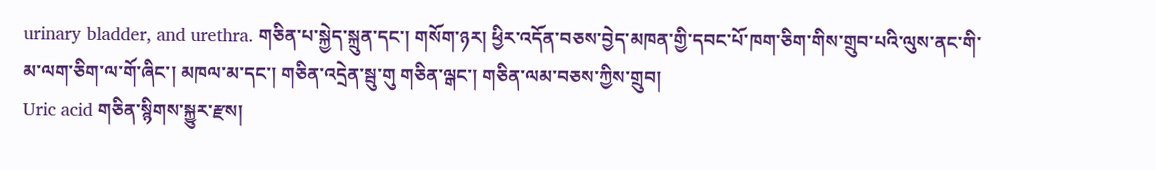urinary bladder, and urethra. གཅིན་པ་སྐྱེད་སྐྲུན་དང་། གསོག་ཉར། ཕྱིར་འདོན་བཅས་བྱེད་མཁན་གྱི་དབང་པོ་ཁག་ཅིག་གིས་གྲུབ་པའི་ལུས་ནང་གི་མ་ལག་ཅིག་ལ་གོ་ཞིང་། མཁལ་མ་དང་། གཅིན་འདྲེན་སྦུ་གུ གཅིན་ལྒང་། གཅིན་ལམ་བཅས་ཀྱིས་གྲུབ།
Uric acid གཅིན་སྙིགས་སྐྱུར་རྫས།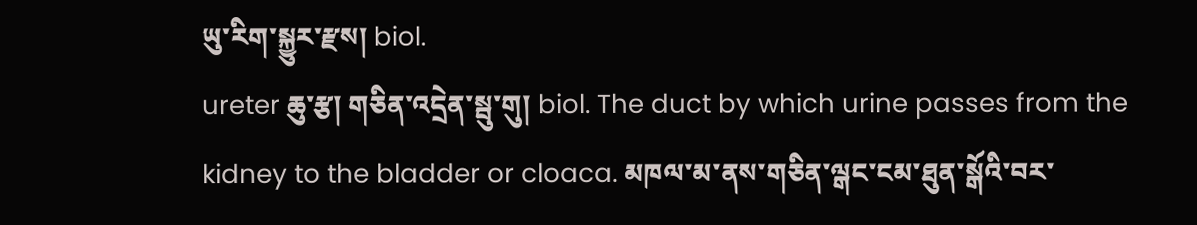ཡུ་རིག་སྐྱུར་རྫས། biol.
ureter ཆུ་རྩ། གཅིན་འདྲེན་སྦུ་གུ། biol. The duct by which urine passes from the kidney to the bladder or cloaca. མཁལ་མ་ནས་གཅིན་ལྒང་ངམ་ཐུན་སྒོའི་བར་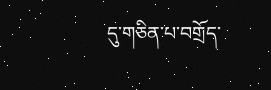དུ་གཅིན་པ་བགྲོད་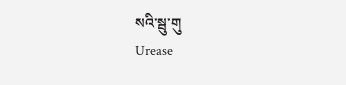སའི་སྦུ་གུ
Urease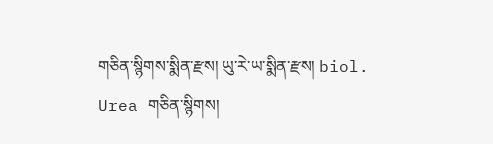གཅིན་སྙིགས་སྨིན་རྫས། ཡུ་རེ་ཡ་སྨིན་རྫས། biol.
Urea གཅིན་སྙིགས།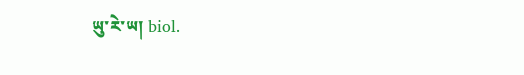ཡུ་རེ་ཡ། biol.